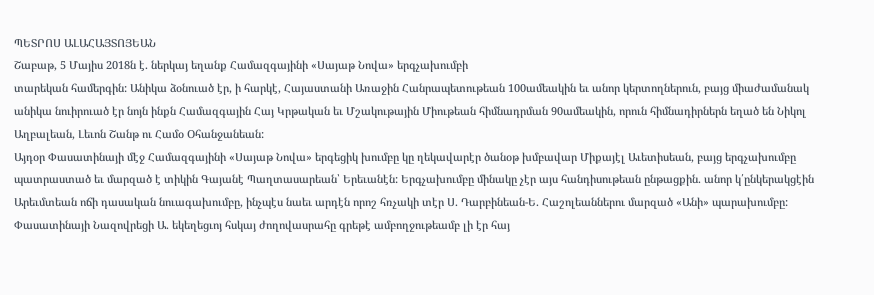ՊԵՏՐՈՍ ԱԼԱՀԱՅՏՈՅԵԱՆ
Շաբաթ, 5 Մայիս 2018ն է. ներկայ եղանք Համազգայինի «Սայաթ Նովա» երգչախումբի
տարեկան համերգին: Անիկա ձօնուած էր, ի հարկէ, Հայաստանի Առաջին Հանրապետութեան 100ամեակին եւ անոր կերտողներուն, բայց միաժամանակ անիկա նուիրուած էր նոյն ինքն Համազգային Հայ Կրթական եւ Մշակութային Միութեան հիմնադրման 90ամեակին, որուն հիմնադիրներն եղած են Նիկոլ Աղբալեան, Լեւոն Շանթ ու Համօ Օհանջանեան:
Այդօր Փասատինայի մէջ Համազգայինի «Սայաթ Նովա» երգեցիկ խումբը կը ղեկավարէր ծանօթ խմբավար Միքայէլ Աւետիսեան, բայց երգչախումբը պատրաստած եւ մարզած է տիկին Գայանէ Պաղտասարեան՝ Երեւանէն: Երգչախումբը մինակը չէր այս հանդիսութեան ընթացքին. անոր կ՛ընկերակցէին Արեւմտեան ոճի դասական նուագախումբը, ինչպէս նաեւ արդէն որոշ հռչակի տէր Ս. Դարբինեան-Ե. Հաշոլեաններու մարզած «Անի» պարախումբը:
Փասատինայի Նազովրեցի Ա. եկեղեցւոյ հսկայ ժողովասրահը գրեթէ ամբողջութեամբ լի էր հայ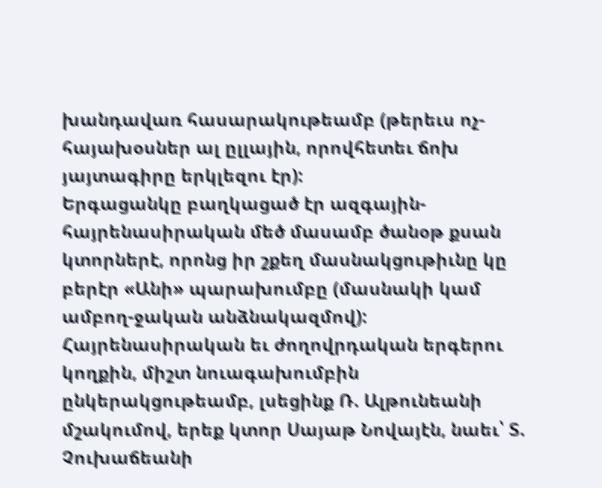խանդավառ հասարակութեամբ (թերեւս ոչ-հայախօսներ ալ ըլլային, որովհետեւ ճոխ յայտագիրը երկլեզու էր):
Երգացանկը բաղկացած էր ազգային-հայրենասիրական մեծ մասամբ ծանօթ քսան կտորներէ, որոնց իր շքեղ մասնակցութիւնը կը բերէր «Անի» պարախումբը (մասնակի կամ ամբող-ջական անձնակազմով): Հայրենասիրական եւ ժողովրդական երգերու կողքին, միշտ նուագախումբին ընկերակցութեամբ, լսեցինք Ռ. Ալթունեանի մշակումով, երեք կտոր Սայաթ Նովայէն, նաեւ՝ Տ. Չուխաճեանի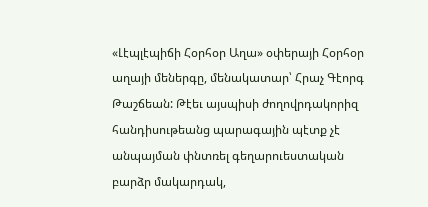«Լէպլէպիճի Հօրհօր Աղա» օփերայի Հօրհօր աղայի մեներգը, մենակատար՝ Հրաչ Գէորգ Թաշճեան: Թէեւ այսպիսի ժողովրդակորիզ հանդիսութեանց պարագային պէտք չէ անպայման փնտռել գեղարուեստական բարձր մակարդակ,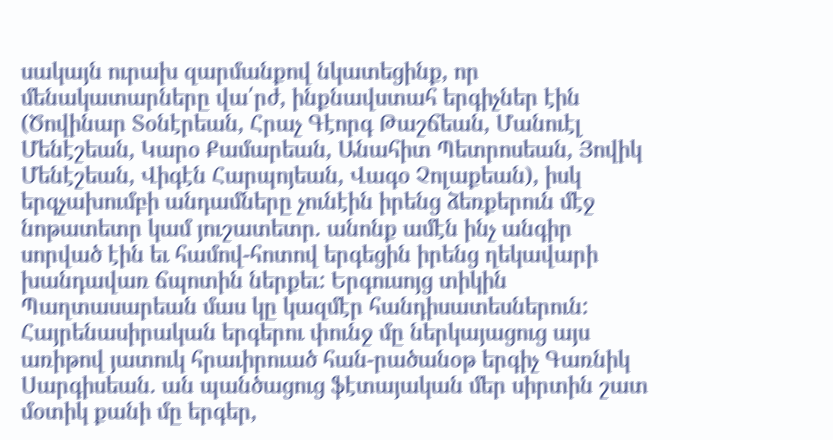սակայն ուրախ զարմանքով նկատեցինք, որ մենակատարները վա՛րժ, ինքնավստահ երգիչներ էին (Ծովինար Տօնէրեան, Հրաչ Գէորգ Թաշճեան, Մանուէլ Մենէշեան, Կարօ Քամարեան, Անահիտ Պետրոսեան, Յովիկ Մենէշեան, Վիգէն Հարպոյեան, Վագօ Չոլաքեան), իսկ երգչախումբի անդամները չունէին իրենց ձեռքերուն մէջ նոթատետր կամ յուշատետր. անոնք ամէն ինչ անգիր սորված էին եւ համով-հոտով երգեցին իրենց ղեկավարի խանդավառ ճպոտին ներքեւ: Երգուսոյց տիկին Պաղտասարեան մաս կը կազմէր հանդիսատեսներուն:
Հայրենասիրական երգերու փունջ մը ներկայացուց այս առիթով յատուկ հրաւիրուած հան-րածանօթ երգիչ Գառնիկ Սարգիսեան. ան պանծացուց ֆէտայական մեր սիրտին շատ մօտիկ քանի մը երգեր,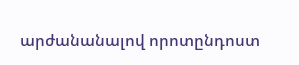արժանանալով որոտընդոստ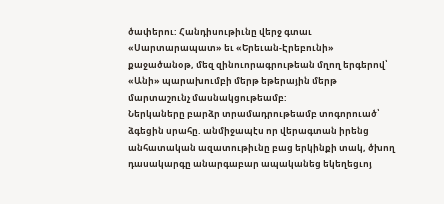ծափերու: Հանդիսութիւնը վերջ գտաւ «Սարտարապատ» եւ «Երեւան-Էրեբունի» քաջածանօթ, մեզ զինուորագրութեան մղող երգերով՝ «Անի» պարախումբի մերթ եթերային մերթ մարտաշունչ մասնակցութեամբ:
Ներկաները բարձր տրամադրութեամբ տոգորուած՝ ձգեցին սրահը. անմիջապէս որ վերագտան իրենց անհատական ազատութիւնը բաց երկինքի տակ, ծխող դասակարգը անարգաբար ապականեց եկեղեցւոյ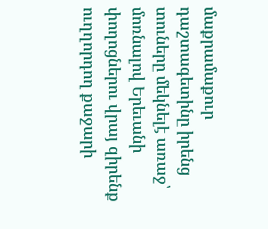մաքրամաքուր դաշտագետինը իրենց տուները մեկնելէ առաջ՝ մոռնալով Երեւանի փողոցներու վրայ զիրենք ուղղորդող քաջարի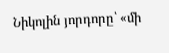Նիկոլին յորդորը՝ «մի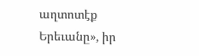աղտոտէք Երեւանը», իր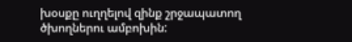խօսքը ուղղելով զինք շրջապատող ծխողներու ամբոխին: